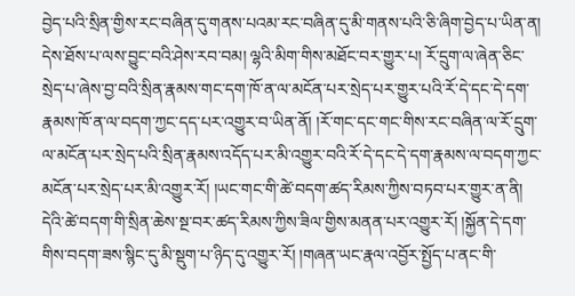བྱེད་པའི་སྲིན་གྱིས་རང་བཞིན་དུ་གནས་པའམ་རང་བཞིན་དུ་མི་གནས་པའི་ཅི་ཞིག་བྱེད་པ་ཡིན་ན། དེས་ཐོས་པ་ལས་བྱུང་བའི་ཤེས་རབ་བམ། ལྷའི་མིག་གིས་མཐོང་བར་གྱུར་པ། རོ་དྲུག་ལ་ཞེན་ཅིང་སྲེད་པ་ཞེས་བྱ་བའི་སྲིན་རྣམས་གང་དག་ཁོ་ན་ལ་མངོན་པར་སྲེད་པར་གྱུར་པའི་རོ་དེ་དང་དེ་དག་རྣམས་ཁོ་ན་ལ་བདག་ཀྱང་དད་པར་འགྱུར་བ་ཡིན་ནོ། །རོ་གང་དང་གང་གིས་རང་བཞིན་ལ་རོ་དྲུག་ལ་མངོན་པར་སྲེད་པའི་སྲིན་རྣམས་འདོད་པར་མི་འགྱུར་བའི་རོ་དེ་དང་དེ་དག་རྣམས་ལ་བདག་ཀྱང་མངོན་པར་སྲེད་པར་མི་འགྱུར་རོ། །ཡང་གང་གི་ཚེ་བདག་ཚད་རིམས་ཀྱིས་བཏབ་པར་གྱུར་ན་ནི། དེའི་ཚེ་བདག་གི་སྲིན་ཆེས་སྔ་བར་ཚད་རིམས་ཀྱིས་ཟིལ་གྱིས་མནན་པར་འགྱུར་རོ། །སྐྱོན་དེ་དག་གིས་བདག་ཟས་སྙིང་དུ་མི་སྡུག་པ་ཉིད་དུ་འགྱུར་རོ། །གཞན་ཡང་རྣལ་འབྱོར་སྤྱོད་པ་ནང་གི་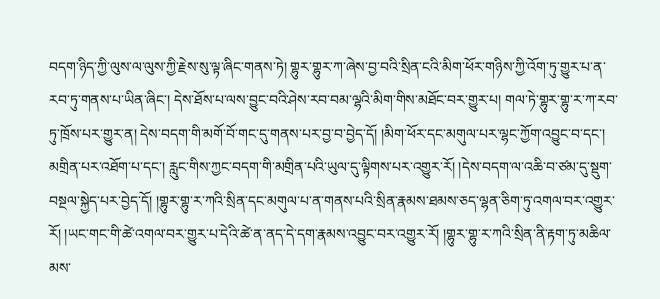བདག་ཉིད་ཀྱི་ལུས་ལ་ལུས་ཀྱི་རྗེས་སུ་ལྟ་ཞིང་གནས་ཏེ། གྷུར་གྷུར་ཀ་ཞེས་བྱ་བའི་སྲིན་ངའི་མིག་ཕོར་གཉིས་ཀྱི་འོག་ཏུ་གྱུར་པ་ན་རབ་ཏུ་གནས་པ་ཡིན་ཞིང་། དེས་ཐོས་པ་ལས་བྱུང་བའི་ཤེས་རབ་བམ་ལྷའི་མིག་གིས་མཐོང་བར་གྱུར་པ། གལ་ཏེ་གྷུར་གྷུ་ར་ཀ་རབ་ཏུ་ཁྲོས་པར་གྱུར་ན། དེས་བདག་གི་མགོ་བོ་གང་དུ་གནས་པར་བྱ་བ་བྱེད་དོ། །མིག་ཕོར་དང་མགུལ་པར་ལྷང་ཀྱོག་འབྱུང་བ་དང་། མགྲིན་པར་འཐོག་པ་དང་། རླུང་གིས་ཀྱང་བདག་གི་མགྲིན་པའི་ཡུལ་དུ་ལྟིགས་པར་འགྱུར་རོ། །དེས་བདག་ལ་འཆི་བ་ཙམ་དུ་སྡུག་བསྔལ་སྐྱེད་པར་བྱེད་དོ། །གྷུར་གྷུ་ར་ཀའི་སྲིན་དང་མགུལ་པ་ན་གནས་པའི་སྲིན་རྣམས་ཐམས་ཅད་ལྷན་ཅིག་ཏུ་འགལ་བར་འགྱུར་རོ། །ཡང་གང་གི་ཚེ་འགལ་བར་གྱུར་པ་དེའི་ཚེ་ན་ནད་དེ་དག་རྣམས་འབྱུང་བར་འགྱུར་རོ། །གྷུར་གྷུ་ར་ཀའི་སྲིན་ནི་རྟག་ཏུ་མཆིལ་མས་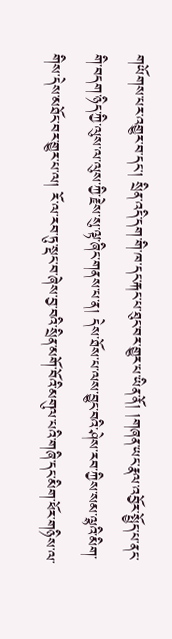གཡོགས་པར་འགྱུར་བ་དང་། སྲིན་འདི་དག་གི་ཁ་དང་རྐང་པ་ཐུང་བར་གྱུར་པ་ཡིན་ནོ། །གཞན་ཡང་རྣལ་འབྱོར་སྤྱོད་པ་ནང་གི་བདག་ཉིད་ཀྱི་ལུས་ལ་ལུས་ཀྱི་རྗེས་སུ་ལྟ་ཞིང་གནས་པ་ན། དེས་ཐོས་པ་ལས་བྱུང་བའི་ཤེས་རབ་ཀྱིས་སམ་ལྷའི་མིག་གིས་དེས་མཐོང་བར་གྱུར་པ་ལ། རོ་ལ་རབ་ཏུ་སྡང་བ་ཞེས་བྱ་བའི་སྲིན་མགོ་བོའི་མགུལ་པའི་གཞི་དང་མིག་ཕོར་གཉིས་ལ་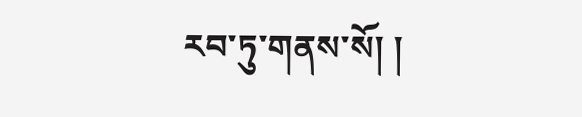རབ་ཏུ་གནས་སོ། །